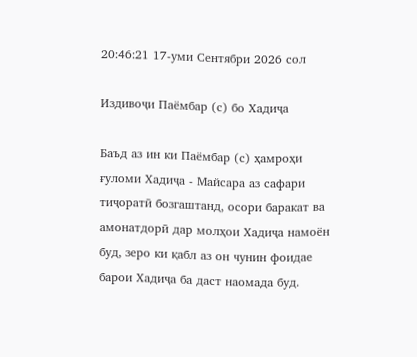20:46:21 17-уми Сентябри 2026 сол

Издивоҷи Паёмбар (с) бо Хадиҷа

Баъд аз ин ки Паёмбар (с) ҳамроҳи ғуломи Хадиҷа - Майсара аз сафари тиҷоратӣ бозгаштанд, осори баракат ва амонатдорӣ дар молҳои Хадиҷа намоён буд, зеро ки қабл аз он чунин фоидае барои Хадиҷа ба даст наомада буд.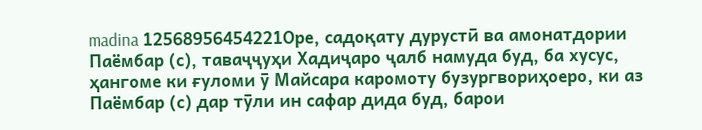madina 12568956454221Оре, садоқату дурустӣ ва амонатдории Паёмбар (с), таваҷҷуҳи Хадиҷаро ҷалб намуда буд, ба хусус, ҳангоме ки ғуломи ӯ Майсара каромоту бузургвориҳоеро, ки аз Паёмбар (с) дар тӯли ин сафар дида буд, барои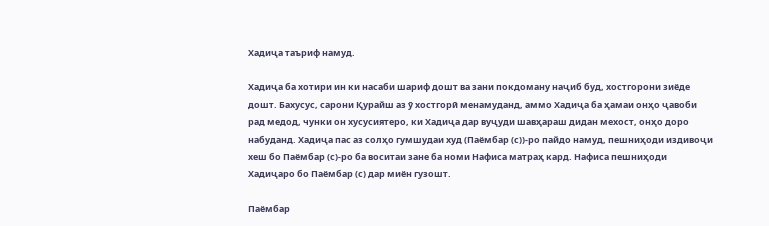Хадиҷа таъриф намуд.

Хадиҷа ба хотири ин ки насаби шариф дошт ва зани покдоману наҷиб буд, хостгорони зиёде дошт. Бахусус, сарони Қурайш аз ӯ хостгорӣ менамуданд, аммо Хадиҷа ба ҳамаи онҳо ҷавоби рад медод, чунки он хусусиятеро, ки Хадиҷа дар вуҷуди шавҳараш дидан мехост, онҳо доро набуданд. Хадиҷа пас аз солҳо гумшудаи худ (Паёмбар (с))-ро пайдо намуд, пешниҳоди издивоҷи хеш бо Паёмбар (с)-ро ба воситаи зане ба номи Нафиса матраҳ кард. Нафиса пешниҳоди Хадиҷаро бо Паёмбар (с) дар миён гузошт.

Паёмбар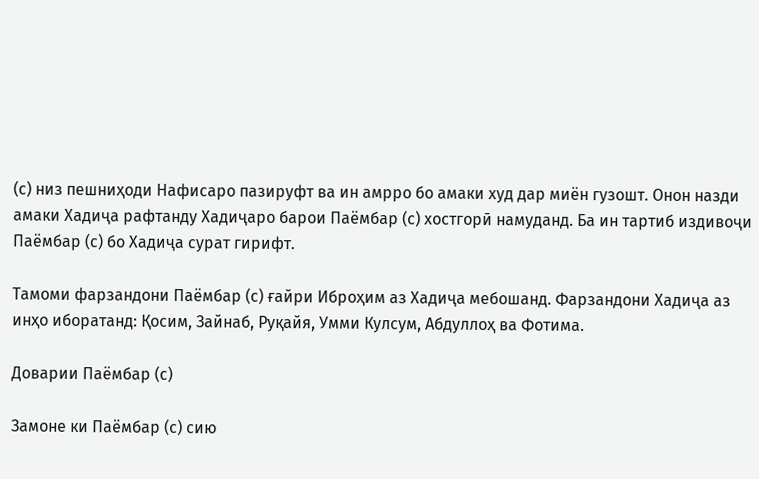(с) низ пешниҳоди Нафисаро пазируфт ва ин амрро бо амаки худ дар миён гузошт. Онон назди амаки Хадиҷа рафтанду Хадиҷаро барои Паёмбар (с) хостгорӣ намуданд. Ба ин тартиб издивоҷи Паёмбар (с) бо Хадиҷа сурат гирифт.

Тамоми фарзандони Паёмбар (с) ғайри Иброҳим аз Хадиҷа мебошанд. Фарзандони Хадиҷа аз инҳо иборатанд: Қосим, Зайнаб, Руқайя, Умми Кулсум, Абдуллоҳ ва Фотима.

Доварии Паёмбар (с)

Замоне ки Паёмбар (с) сию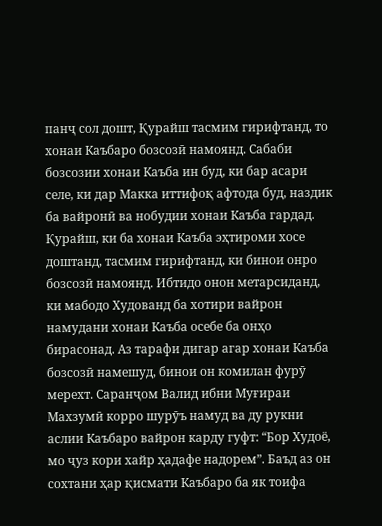панҷ сол дошт, Қурайш тасмим гирифтанд, то хонаи Каъбаро бозсозӣ намоянд. Сабаби бозсозии хонаи Каъба ин буд, ки бар асари селе, ки дар Макка иттифоқ афтода буд, наздик ба вайронӣ ва нобудии хонаи Каъба гардад. Қурайш, ки ба хонаи Каъба эҳтироми хосе доштанд, тасмим гирифтанд, ки бинои онро бозсозӣ намоянд. Ибтидо онон метарсиданд, ки мабодо Худованд ба хотири вайрон намудани хонаи Каъба осебе ба онҳо бирасонад. Аз тарафи дигар агар хонаи Каъба бозсозӣ намешуд, бинои он комилан фурӯ мерехт. Саранҷом Валид ибни Муғираи Махзумӣ корро шурӯъ намуд ва ду рукни аслии Каъбаро вайрон карду гуфт: “Бор Худоё, мо ҷуз кори хайр ҳадафе надорем”. Баъд аз он сохтани ҳар қисмати Каъбаро ба як тоифа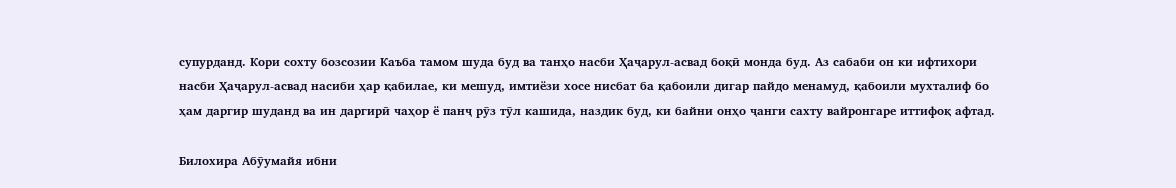супурданд. Кори сохту бозсозии Каъба тамом шуда буд ва танҳо насби Ҳаҷарул-асвад боқӣ монда буд. Аз сабаби он ки ифтихори насби Ҳаҷарул-асвад насиби ҳар қабилае, ки мешуд, имтиёзи хосе нисбат ба қабоили дигар пайдо менамуд, қабоили мухталиф бо ҳам даргир шуданд ва ин даргирӣ чаҳор ё панҷ рӯз тӯл кашида, наздик буд, ки байни онҳо ҷанги сахту вайронгаре иттифоқ афтад.

Билохира Абӯумайя ибни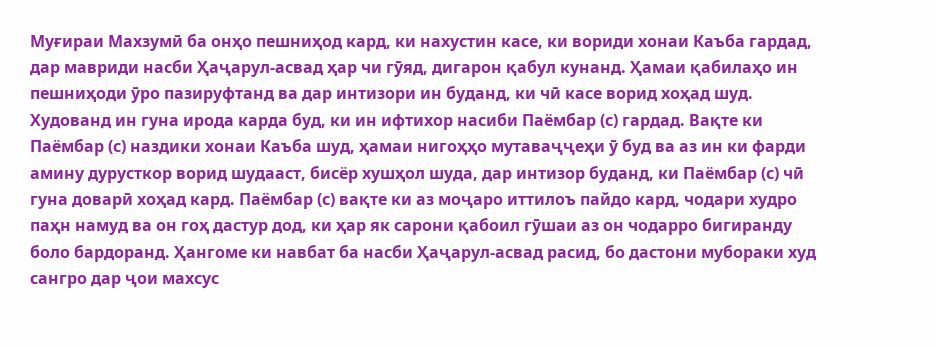Муғираи Махзумӣ ба онҳо пешниҳод кард, ки нахустин касе, ки вориди хонаи Каъба гардад, дар мавриди насби Ҳаҷарул-асвад ҳар чи гӯяд, дигарон қабул кунанд. Ҳамаи қабилаҳо ин пешниҳоди ӯро пазируфтанд ва дар интизори ин буданд, ки чӣ касе ворид хоҳад шуд. Худованд ин гуна ирода карда буд, ки ин ифтихор насиби Паёмбар (с) гардад. Вақте ки Паёмбар (с) наздики хонаи Каъба шуд, ҳамаи нигоҳҳо мутаваҷҷеҳи ӯ буд ва аз ин ки фарди амину дурусткор ворид шудааст, бисёр хушҳол шуда, дар интизор буданд, ки Паёмбар (с) чӣ гуна доварӣ хоҳад кард. Паёмбар (с) вақте ки аз моҷаро иттилоъ пайдо кард, чодари худро паҳн намуд ва он гоҳ дастур дод, ки ҳар як сарони қабоил гӯшаи аз он чодарро бигиранду боло бардоранд. Ҳангоме ки навбат ба насби Ҳаҷарул-асвад расид, бо дастони мубораки худ сангро дар ҷои махсус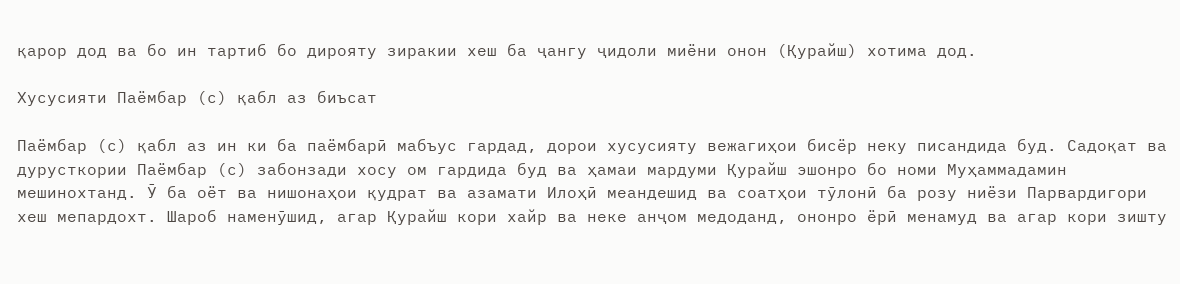қарор дод ва бо ин тартиб бо дирояту зиракии хеш ба ҷангу ҷидоли миёни онон (Қурайш) хотима дод.

Хусусияти Паёмбар (с) қабл аз биъсат

Паёмбар (с) қабл аз ин ки ба паёмбарӣ мабъус гардад, дорои хусусияту вежагиҳои бисёр неку писандида буд. Садоқат ва дурусткории Паёмбар (с) забонзади хосу ом гардида буд ва ҳамаи мардуми Қурайш эшонро бо номи Муҳаммадамин мешинохтанд. Ӯ ба оёт ва нишонаҳои қудрат ва азамати Илоҳӣ меандешид ва соатҳои тӯлонӣ ба розу ниёзи Парвардигори хеш мепардохт. Шароб наменӯшид, агар Қурайш кори хайр ва неке анҷом медоданд, ононро ёрӣ менамуд ва агар кори зишту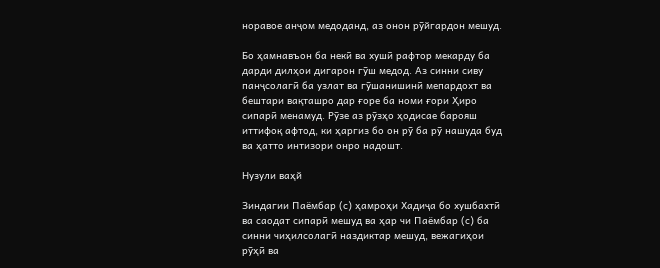норавое анҷом медоданд, аз онон рӯйгардон мешуд.

Бо ҳамнавъон ба некӣ ва хушӣ рафтор мекарду ба дарди дилҳои дигарон гӯш медод. Аз синни сиву панҷсолагӣ ба узлат ва гӯшанишинӣ мепардохт ва бештари вақташро дар ғоре ба номи ғори Ҳиро сипарӣ менамуд. Рӯзе аз рӯзҳо ҳодисае барояш иттифоқ афтод, ки ҳаргиз бо он рӯ ба рӯ нашуда буд ва ҳатто интизори онро надошт.

Нузули ваҳй

Зиндагии Паёмбар (с) ҳамроҳи Хадиҷа бо хушбахтӣ ва саодат сипарӣ мешуд ва ҳар чи Паёмбар (с) ба синни чиҳилсолагӣ наздиктар мешуд, вежагиҳои рӯҳӣ ва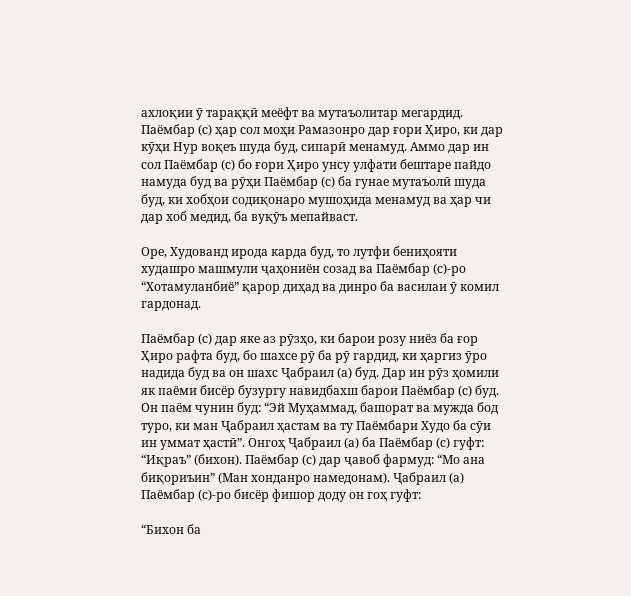ахлоқии ӯ тараққӣ меёфт ва мутаъолитар мегардид. Паёмбар (с) ҳар сол моҳи Рамазонро дар ғори Ҳиро, ки дар кӯҳи Нур воқеъ шуда буд, сипарӣ менамуд. Аммо дар ин сол Паёмбар (с) бо ғори Ҳиро унсу улфати бештаре пайдо намуда буд ва рӯҳи Паёмбар (с) ба гунае мутаъолӣ шуда буд, ки хобҳои содиқонаро мушоҳида менамуд ва ҳар чи дар хоб медид, ба вуқӯъ мепайваст.

Оре, Худованд ирода карда буд, то лутфи бениҳояти худашро машмули ҷаҳониён созад ва Паёмбар (с)-ро “Хотамуланбиё” қарор диҳад ва динро ба василаи ӯ комил гардонад.

Паёмбар (с) дар яке аз рӯзҳо, ки барои розу ниёз ба ғор Ҳиро рафта буд, бо шахсе рӯ ба рӯ гардид, ки ҳаргиз ӯро надида буд ва он шахс Ҷабраил (а) буд. Дар ин рӯз ҳомили як паёми бисёр бузургу навидбахш барои Паёмбар (с) буд. Он паём чунин буд: “Эй Муҳаммад, башорат ва мужда бод туро, ки ман Ҷабраил ҳастам ва ту Паёмбари Худо ба сӯи ин уммат ҳастӣ”. Онгоҳ Ҷабраил (а) ба Паёмбар (с) гуфт: “Иқраъ” (бихон). Паёмбар (с) дар ҷавоб фармуд: “Мо ана биқориъин” (Ман хонданро намедонам). Ҷабраил (а) Паёмбар (с)-ро бисёр фишор доду он гоҳ гуфт:

“Бихон ба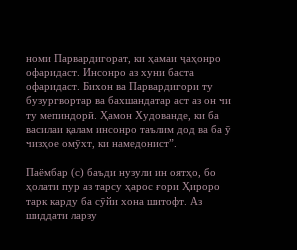номи Парвардигорат, ки ҳамаи ҷаҳонро офаридаст. Инсонро аз хуни баста офаридаст. Бихон ва Парвардигори ту бузургвортар ва бахшандатар аст аз он чи ту мепиндорӣ. Ҳамон Худованде, ки ба василаи қалам инсонро таълим дод ва ба ӯ чизҳое омӯхт, ки намедонист”.

Паёмбар (с) баъди нузули ин оятҳо, бо ҳолати пур аз тарсу ҳарос ғори Ҳироро тарк карду ба сӯйи хона шитофт. Аз шиддати ларзу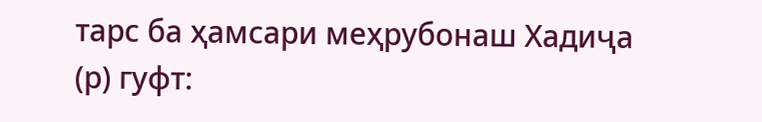тарс ба ҳамсари меҳрубонаш Хадиҷа (р) гуфт: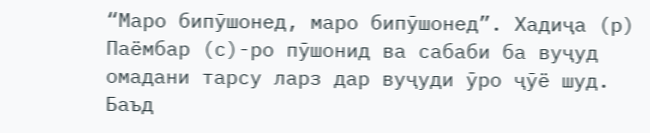“Маро бипӯшонед, маро бипӯшонед”. Хадиҷа (р) Паёмбар (с)-ро пӯшонид ва сабаби ба вуҷуд омадани тарсу ларз дар вуҷуди ӯро ҷӯё шуд. Баъд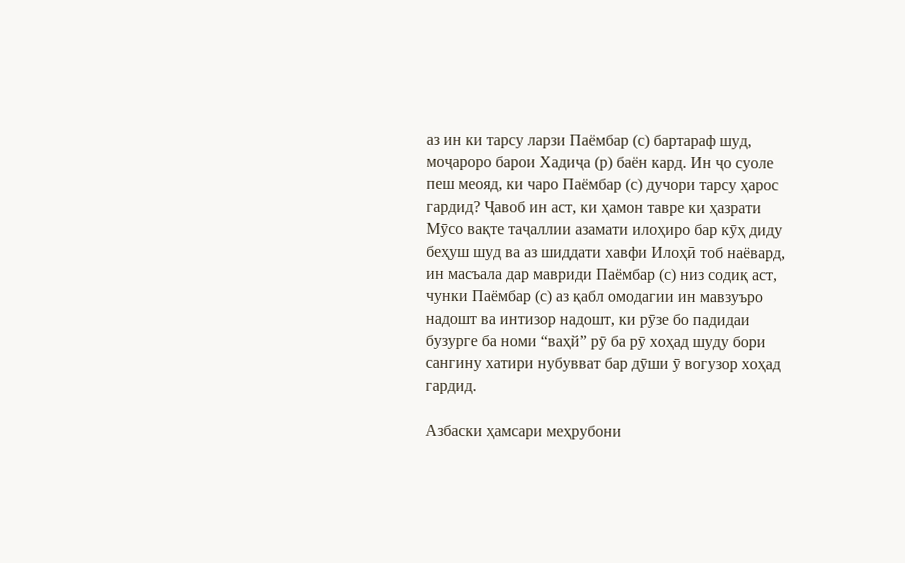аз ин ки тарсу ларзи Паёмбар (с) бартараф шуд, моҷароро барои Хадиҷа (р) баён кард. Ин ҷо суоле пеш меояд, ки чаро Паёмбар (с) дучори тарсу ҳарос гардид? Ҷавоб ин аст, ки ҳамон тавре ки ҳазрати Мӯсо вақте таҷаллии азамати илоҳиро бар кӯҳ диду беҳуш шуд ва аз шиддати хавфи Илоҳӣ тоб наёвард, ин масъала дар мавриди Паёмбар (с) низ содиқ аст, чунки Паёмбар (с) аз қабл омодагии ин мавзуъро надошт ва интизор надошт, ки рӯзе бо падидаи бузурге ба номи “ваҳй” рӯ ба рӯ хоҳад шуду бори сангину хатири нубувват бар дӯши ӯ вогузор хоҳад гардид.

Азбаски ҳамсари меҳрубони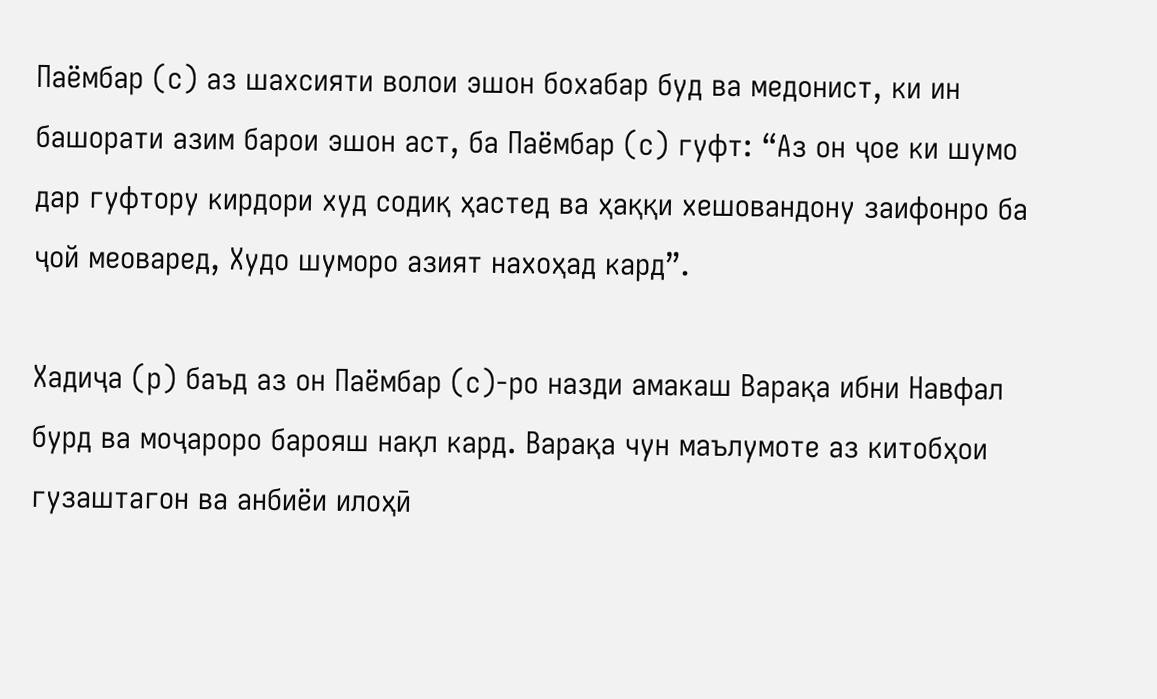Паёмбар (с) аз шахсияти волои эшон бохабар буд ва медонист, ки ин башорати азим барои эшон аст, ба Паёмбар (с) гуфт: “Аз он ҷое ки шумо дар гуфтору кирдори худ содиқ ҳастед ва ҳаққи хешовандону заифонро ба ҷой меоваред, Худо шуморо азият нахоҳад кард”.

Хадиҷа (р) баъд аз он Паёмбар (с)-ро назди амакаш Варақа ибни Навфал бурд ва моҷароро барояш нақл кард. Варақа чун маълумоте аз китобҳои гузаштагон ва анбиёи илоҳӣ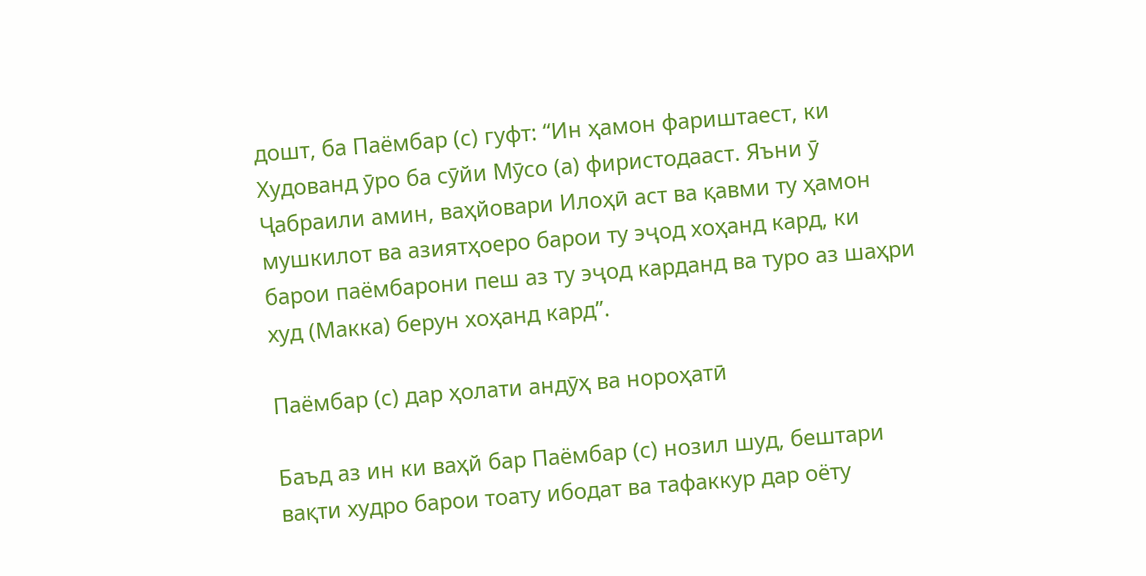дошт, ба Паёмбар (с) гуфт: “Ин ҳамон фариштаест, ки Худованд ӯро ба сӯйи Мӯсо (а) фиристодааст. Яъни ӯ Ҷабраили амин, ваҳйовари Илоҳӣ аст ва қавми ту ҳамон мушкилот ва азиятҳоеро барои ту эҷод хоҳанд кард, ки барои паёмбарони пеш аз ту эҷод карданд ва туро аз шаҳри худ (Макка) берун хоҳанд кард”.

Паёмбар (с) дар ҳолати андӯҳ ва нороҳатӣ

Баъд аз ин ки ваҳй бар Паёмбар (с) нозил шуд, бештари вақти худро барои тоату ибодат ва тафаккур дар оёту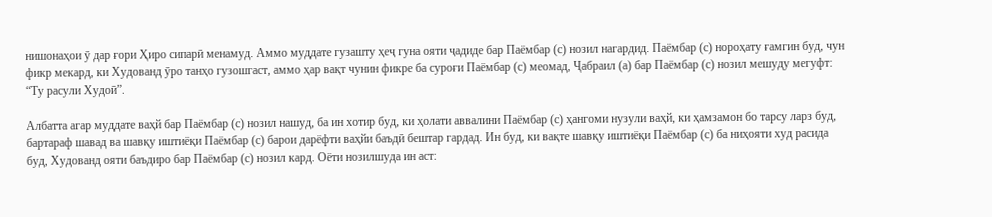нишонаҳои ӯ дар ғори Ҳиро сипарӣ менамуд. Аммо муддате гузашту ҳеҷ гуна ояти ҷадиде бар Паёмбар (с) нозил нагардид. Паёмбар (с) нороҳату ғамгин буд, чун фикр мекард, ки Худованд ӯро танҳо гузошгаст, аммо ҳар вақт чунин фикре ба суроғи Паёмбар (с) меомад, Ҷабраил (а) бар Паёмбар (с) нозил мешуду мегуфт: “Ту расули Худоӣ”.

Албатта агар муддате ваҳй бар Паёмбар (с) нозил нашуд, ба ин хотир буд, ки ҳолати аввалини Паёмбар (с) ҳангоми нузули ваҳй, ки ҳамзамон бо тарсу ларз буд, бартараф шавад ва шавқу иштиёқи Паёмбар (с) барои дарёфти ваҳйи баъдӣ бештар гардад. Ин буд, ки вақте шавқу иштиёқи Паёмбар (с) ба ниҳояти худ расида буд, Худованд ояти баъдиро бар Паёмбар (с) нозил кард. Оёти нозилшуда ин аст: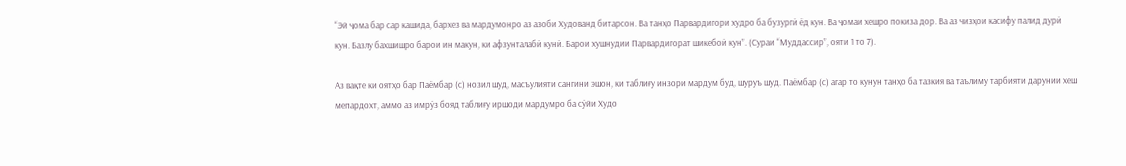“Эй ҷома бар сар кашида, бархез ва мардумонро аз азоби Худованд битарсон. Ва танҳо Парвардигори худро ба бузургӣ ёд кун. Ва ҷомаи хешро покиза дор. Ва аз чизҳои касифу палид дурӣ кун. Базлу бахшишро барои ин макун, ки афзунталабӣ кунӣ. Барои хушнудии Парвардигорат шикебоӣ кун”. (Сураи “Муддассир”, ояти 1 то 7).

Аз вақте ки оятҳо бар Паёмбар (с) нозил шуд, масъулияти сангини эшон, ки таблиғу инзори мардум буд, шуруъ шуд. Паёмбар (с) агар то кунун танҳо ба тазкия ва таълиму тарбияти дарунии хеш мепардохт, аммо аз имрӯз бояд таблиғу иршоди мардумро ба сӯйи Худо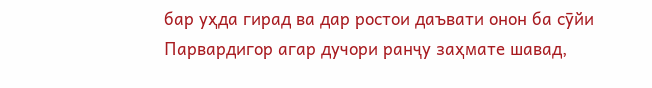бар уҳда гирад ва дар ростои даъвати онон ба сӯйи Парвардигор агар дучори ранҷу заҳмате шавад,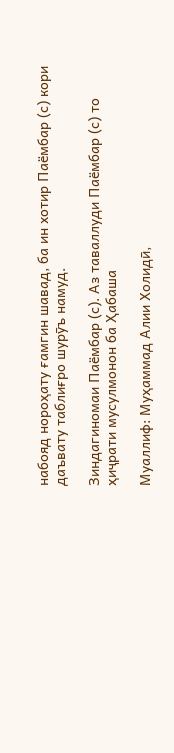набояд нороҳату ғамгин шавад, ба ин хотир Паёмбар (с) кори даъвату таблиғро шурӯъ намуд.

Зиндагиномаи Паёмбар (с). Аз таваллуди Паёмбар (с) то ҳиҷрати мусулмонон ба Ҳабаша

Муаллиф: Муҳаммад Алии Холидӣ,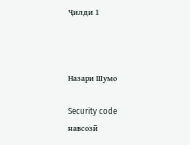Ҷилди 1



Назари Шумо

Security code
навсозӣ